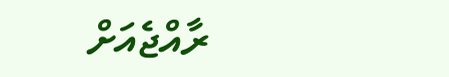ރާއްޖެއަށް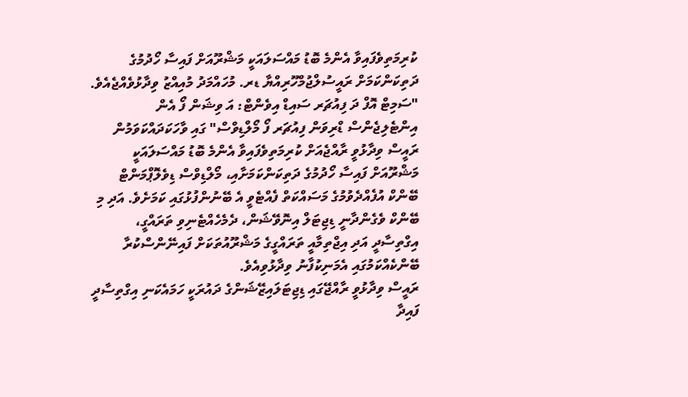ކުރިމަތިވެފައިވާ އެންމެ ބޮޑު މައްސަލައަކީ މަޝްރޫއަށް ފައިސާ ހޯދުމުގެ ދަތިކަންކަމަށް ރައީސުލްޖުމްހޫރިއްޔާ ޑރ. މުހައްމަދު މުއިއްޒު ވިދާޅުވެއްޖެއެވެ.
"ސަމިޓް އޮފް ދަ ފިއުޗަރ ސައިޑް އިވެންޓް: އަ ވިޝަން ފޯ އެން އިންޓެލިޖެންސް ޑްރިވަން ފިއުޗަރ ފޯ މޯލްޑިވްސް" ގައި ވާހަކަދައްކަވަމުން ރައީސް ވިދާޅުވީ ރާއްޖެއަށް ކުރިމަތިވެފައިވާ އެންމެ ބޮޑު މައްސަލައަކީ މަޝްރޫއަށް ފައިސާ ހޯދުމުގެ ދަތިކަންކަމަށާއި، މޯލްޑިވްސް ޑިވެލޮޕްމަންޓް ބޭންކް އުފެއްދެވުމުގެ މަސައްކަތް ފެއްޓެވީ އެ ބޭނުންފުޅުގައި ކަމަށެވެ. އަދި މި ބޭންކް ވެގެންދާނީ ޑިޖިޓަލް އިނޮވޭޝަން، ދެމެހެއްޓެނިވި ތަރައްގީ، އިގްތިސާދީ އަދި އިޖްތިމާއީ ތަރައްގީގެ މަޝްރޫއުތަކަށް ފައިނޭންސްކުރާ ބޭންކެއްކަމުގައި އެމަނިކުފާނު ވިދާޅުވިއެވެ.
ރައީސް ވިދާޅުވީ ރާއްޖޭގައި ޑިޖިޓަލައިޒޭޝަންގެ ދައުރަކީ ހަމައެކަނި އިގްތިސާދީ ފައިދާ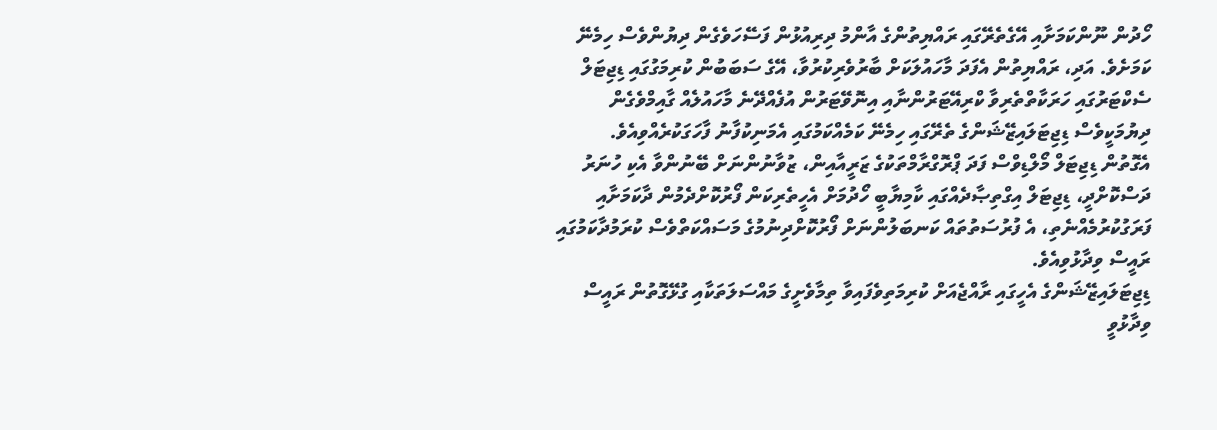ހޯދުން ނޫންކަމަށާއި އޭގެތެރޭގައި ރައްޔިތުންގެ އާންމު ދިރިއުޅުން ފަސޭހަވެގެން ދިޔުންވެސް ހިމެނޭ ކަމަށެވެ. އަދި، ރައްޔިތުން އެފަދަ މާހައުލަކަށް ބާރުވެރިކުރުވާ، އޭގެ ސަބަބުން ކުރިމަގުގައި ޑިޖިޓަލް ސެކްޓަރުގައި ހަރަކާތްތެރިވާ ކްރިއޭޓަރުންނާއި އިނޮވޭޓަރުން އުފެއްދޭނެ މާހައުލެއް ގާއިމްވެގެން ދިޔުމަކީވެސް ޑިޖިޓަލައިޒޭޝަންގެ ތެރޭގައި ހިމެނޭ ކަމެއްކަމުގައި އެމަނިކުފާނު ފާހަގަކުރެއްވިއެވެ.
އެގޮތުން ޑިޖިޓަލް މޯލްޑިވްސް ފަދަ ޕްރޮގްރާމްތަކުގެ ޒަރީއާއިން، ޒުވާނުންނަށް ބޭނުންވާ އެކި ހުނަރު ދަސްކޮށްދީ، ޑިޖިޓަލް އިގްތިޞާދެއްގައި ކާމިޔާބީ ހޯދުމަށް އެހީތެރިކަން ފޯރުކޮށްދެމުން ދާކަމަށާއި ފަރަގުކުރުމެއްނެތި، އެ ފުރުސަތުތައް ކަނބަލުންނަށް ފޯރުކޮށްދިނުމުގެ މަސައްކަތްވެސް ކުރަމުދާކަމުގައި ރައީސް ވިދާޅުވިއެވެ.
ޑިޖިޓަލައިޒޭޝަންގެ އެހީގައި ރާއްޖެއަށް ކުރިމަތިވެފައިވާ ތިމާވެށީގެ މައްސަލަތަކާއި ގުޅޭގޮތުން ރައީސް ވިދާޅުވީ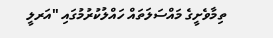ތިމާވެށީގެ މައްސަލަތައް ހައްލުކުރުމުގައި "އަރލީ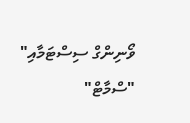ވޯނިންގް ސިސްޓަމާއި" "ސްމާޓް"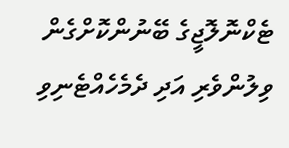ޓެކްނޮލޮޖީގެ ބޭނުންކޮށްގެން ވިލުންވެރި އަދި ދެމެހެއްޓެނިވި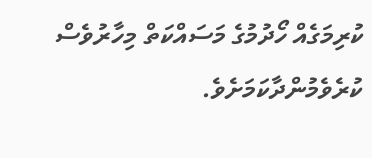ކުރިމަގެއް ހޯދުމުގެ މަސައްކަތް މިހާރުވެސް ކުރެވެމުންދާކަމަށެވެ.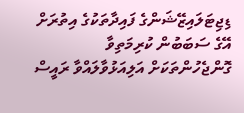ޑިޖިޓަލައިޒޭޝަންގެ ފައިދާތަކުގެ އިތުރަށް އޭގެ ސަބަބުން ކުރިމަތިވާ ގޮންޖެހުންތަކަށް އަލިއަޅުވާލައްވާ ރައީސް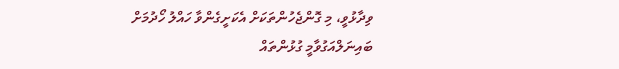ވިދާޅުވީ، މި ގޮންޖެހުންތަކަށް އެކަށީގެންވާ ހައްލު ހޯދުމަށް ބައިނަލްއަގުވާމީ ގުޅުންތައް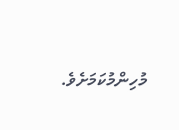މުހިންމުކަމަށެވެ.